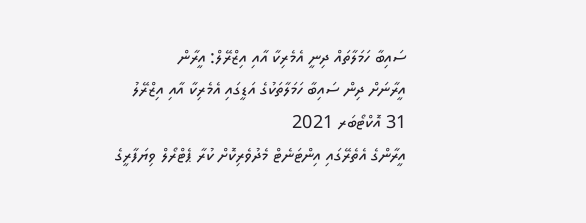ސައިބާ ހަމަލާތައް ދިނީ އެމެރިކާ އާއި އިޒްރޭލް: އީރާން
އީރާނަށް ދިން ސައިބާ ހަމަލާތަކުގެ އަޑީގައި އެމެރިކާ އާއި އިޒްރޭލު
31 އޮކްޓޯބަރ 2021
އީރާންގެ އެތެރޭގައި އިންޓަނެޓް މެދުވެރިކޮށް ކުރާ ޕެޓްރޯލް ވިޔަފާރީގެ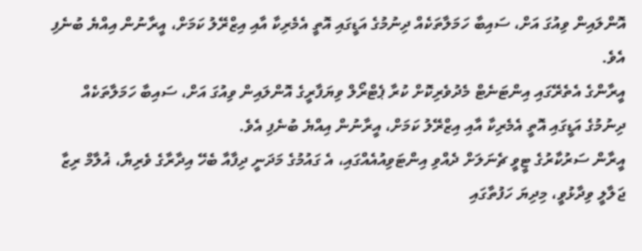އޮންލައިން ވިއުގަ އަށް، ސައިބާ ހަމަލާތަކެއް ދިނުމުގެ އަޑީގައި އޮތީ އެމެރިކާ އާއި އިޒްރޭލު ކަމަށް، އީރާނުން އިއްޔެ ބުނެފި އެވެ.
އީރާންގެ އެތެރޭގައި އިންޓަނެޓް މެދުވެރިކޮށް ކުރާ ޕެޓްރޯލް ވިޔަފާރީގެ އޮންލައިން ވިއުގަ އަށް، ސައިބާ ހަމަލާތަކެއް ދިނުމުގެ އަޑީގައި އޮތީ އެމެރިކާ އާއި އިޒްރޭލު ކަމަށް، އީރާނުން އިއްޔެ ބުނެފި އެވެ.
އީރާން ސަރުކާރުގެ ޓީވީ ޗެނަލަށް ދެއްވި އިންޓަވިއުއެއްގައި، އެ ގައުމުގެ މަދަނީ ދިފާއާ ބެހޭ އިދާރާގެ ވެރިޔާ، ޣުލާމް ރިޒާ ޖަލާލީ ވިދާޅުވީ، މިދިޔަ ހަފުތާގައި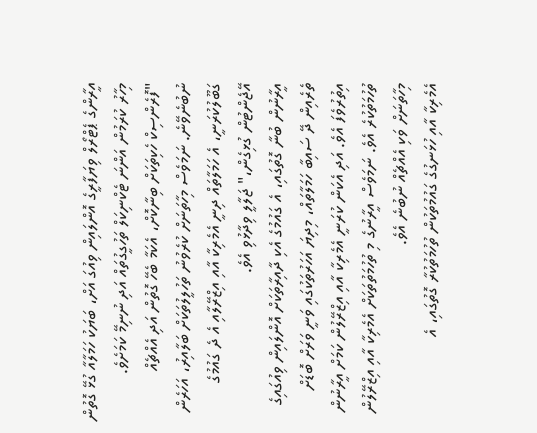އީރާންގެ ޕެޓްރޯލް ވިޔަފާރީގެ އޮންލައިން ވިއުގަ އަށް، ބަޔަކު ހަމަލާއާ ގުޅޭ ގޮތުން މިހާރު ކުރަމުން އަންނަ ޓެކްނިކަލް ތަހުގީގުތައް އަދި ނުނިމޭ ކަމަށެވެ.
"ފޮރެންސިކް ހެކިތަކަށް ބިނާކޮށް، އެކަމާ ބެހޭ ގޮތުން އަދި އެއްޗެއް ނުބުނެވޭނެ. ނަމަވެސް މިހާތަނަށް ކުރެވުނު ތަހުލީލުތަކަށް ބަލާއިރު، އަހަރެން ގަބޫލުކުރަނީ، އެ ހަމަލާތައް ދިނީ އެމެރިކާ އާއި އިޒްރޭލާއި އެ ދެ ގައުމުގެ އޭޖެންޓުން ގުޅިގެން،" ޖަލާލީ ވިދާޅުވި އެވެ.
އީރާނުން ބުނާ ގޮތުގައި، އެ ގައުމުގެ އެކި ދާއިރާތަކަށް އޮންލައިން ވިއުގައިގެ ތެރެއިން ދޭ ސައިބާ ހަމަލާތައް، މިދިޔަ އަހަރުތަކުގައި ވަނީ ވަރަށް ބޮޑަށް އިތުރުވެފަ އެވެ. އަދި އެކަން ކުރަނީ އެމެރިކާ އާއި އިޒްރޭލުން ކަމަށް އީރާނުން ތުހުމަތުކުރެ އެވެ. ނަމަވެސް އީރާނުގެ މި ތުހުމަތުތަކަށް އެމެރިކާ އާއި އިޒްރޭލުން މިހާތަނަށް ވަކި އެއްޗެއް ނުބުނެ އެވެ.
އެމެރިކާ އާއި ހުޅަނގުގެ ގައުމުތަކުން ތުހުމަތުކުރާ ގޮތުގައި، އެ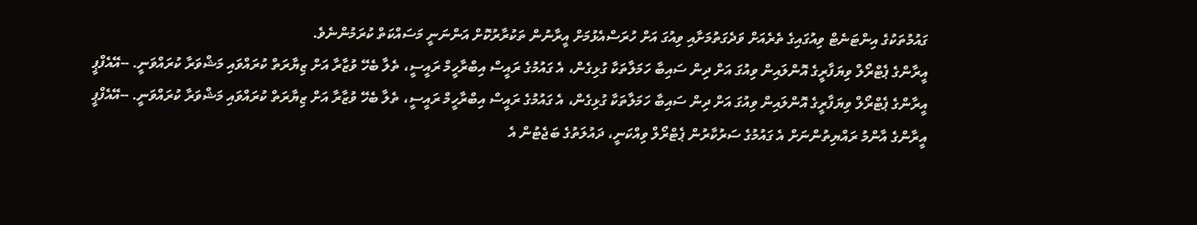ގައުމުތަކުގެ އިންޓަނެޓް ވިއުގައިގެ ތެރެއަށް ވަދެގަތުމަށާއި ވިއުގަ އަށް ހުރަސްއެޅުމަށް އީރާނުން ތަކުރާރުކޮށް އަންނަނީ މަސައްކަތް ކުރަމުންނެވެ.
އީރާންގެ ޕެޓްރޯލް ވިޔަފާރީގެ އޮންލައިން ވިއުގަ އަށް ދިން ސައިބާ ހަމަލާތަކާ ގުޅިގެން، އެ ގައުމުގެ ރައީސް އިބްރާހީމް ރައީސީ، ތެލާ ބެހޭ ވުޒާރާ އަށް ޒިޔާރަތް ކުރައްވައި މަޝްވަރާ ކުރައްވަނީ. --އޭއެފްޕީ
އީރާންގެ ޕެޓްރޯލް ވިޔަފާރީގެ އޮންލައިން ވިއުގަ އަށް ދިން ސައިބާ ހަމަލާތަކާ ގުޅިގެން، އެ ގައުމުގެ ރައީސް އިބްރާހީމް ރައީސީ، ތެލާ ބެހޭ ވުޒާރާ އަށް ޒިޔާރަތް ކުރައްވައި މަޝްވަރާ ކުރައްވަނީ. --އޭއެފްޕީ
އީރާންގެ އާންމު ރައްޔިތުންނަށް އެ ގައުމުގެ ސަރުކާރުން ޕެޓްރޯލް ވިއްކަނީ، ދައުލަތުގެ ބަޖެޓުން އެ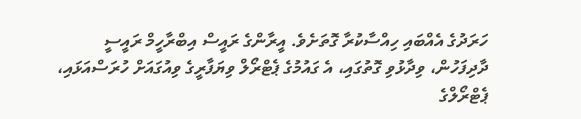ހަރަދުގެ އެއްބައި ހިއްސާކުރާ ގޮތަށެވެ. އީރާންގެ ރައީސް އިބްރާހީމް ރައީސީ ދާދިފަހުން، ވިދާޅުވި ގޮތުގައި، އެ ގައުމުގެ ޕެޓްރޯލް ވިޔަފާރީގެ ވިއުގައަށް ހުރަސްއަޅައި، ޕެޓްރޯލްގެ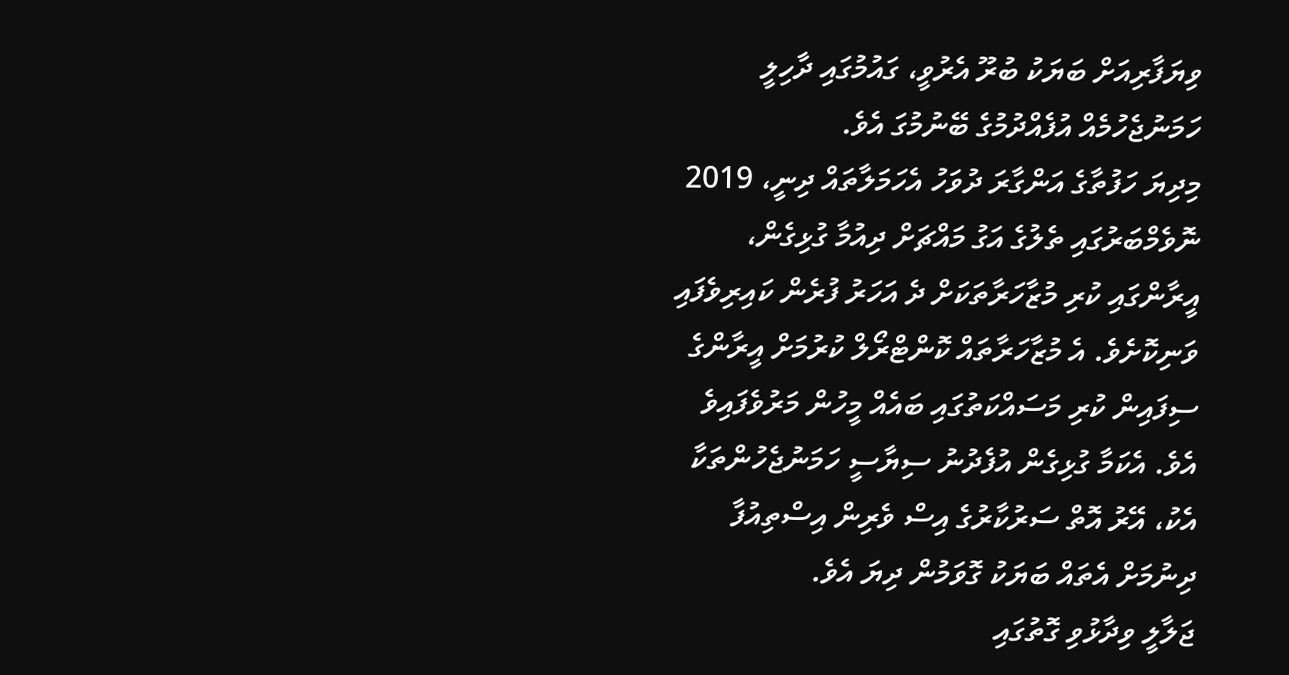ވިޔަފާރިއަށް ބަޔަކު ބުރޫ އެރުވީ، ގައުމުގައި ދާހިލީ ހަމަނުޖެހުމެއް އުފެއްދުމުގެ ބޭނުމުގަ އެވެ.
މިދިޔަ ހަފުތާގެ އަންގާރަ ދުވަހު އެހަމަލާތައް ދިނީ، 2019 ނޮވެމްބަރުގައި ތެލުގެ އަގު މައްޗަށް ދިއުމާ ގުޅިގެން، އީރާންގައި ކުރި މުޒާހަރާތަކަށް ދެ އަހަރު ފުރެން ކައިރިވެފައި ވަނިކޮށެވެ. އެ މުޒާހަރާތައް ކޮންޓްރޯލް ކުރުމަށް އީރާންގެ ސިފައިން ކުރި މަސައްކަތުގައި ބައެއް މީހުން މަރުވެފައިވެ އެވެ. އެކަމާ ގުޅިގެން އުފެދުނު ސިޔާސީ ހަމަނުޖެހުންތަކާ އެކު، އޭރު އޮތް ސަރުކާރުގެ އިސް ވެރިން އިސްތިއުފާ ދިނުމަށް އެތައް ބަޔަކު ގޮވަމުން ދިޔަ އެވެ.
ޖަލާލީ ވިދާޅުވި ގޮތުގައި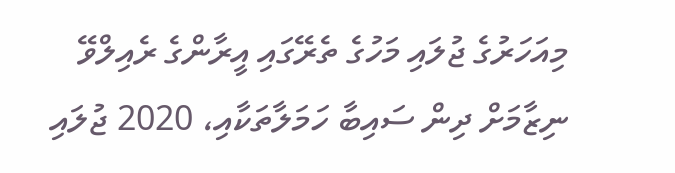މިއަހަރުގެ ޖުލައި މަހުގެ ތެރޭގައި އީރާންގެ ރެއިލްވޭ ނިޒާމަށް ދިން ސައިބާ ހަމަލާތަކާއި، 2020 ޖުލައި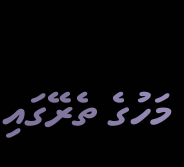މަހުގެ ތެރޭގައި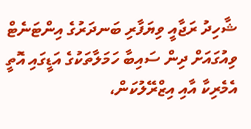ޝާހިދު ރަޖާއީ ވިޔަފާރި ބަނދަރުގެ އިންޓަނެޓް ވިއުގައަށް ދިން ސައިބާ ހަމަލާތަކުގެ އަޑީގައި އޮތީ އެމެރިކާ އާއި އިޒްރޭލުކަން،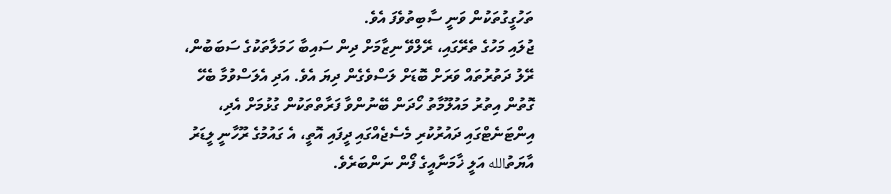ތަހުގީގުތަކުން ވަނީ ސާބިތުވެފަ އެވެ.
ޖުލައި މަހުގެ ތެރޭގައި، ރޭލްވޭ ނިޒާމަށް ދިން ސައިބާ ހަމަލާތަކުގެ ސަބަބުން، ރޭލު ދަތުރުތައް ވަރަށް ބޮޑަށް ލަސްވެގެން ދިޔަ އެވެ. އަދި އެލަސްވުމާ ބެހޭ ގޮތުން އިތުރު މައުލޫމާތު ހޯދަން ބޭނުންވާ ފަރާތްތަކުން ގުޅުމަށް އެދި، އިންޓަނެޓްގައި ދައުރުކުރި މެސެޖެއްގައި ދީފައި އޮތީ، އެ ގައުމުގެ ރޫހާނީ ލީޑަރު އާޔަތުالله އަލީ ޚާމަނާއީގެ ފޯން ނަންބަރެވެ.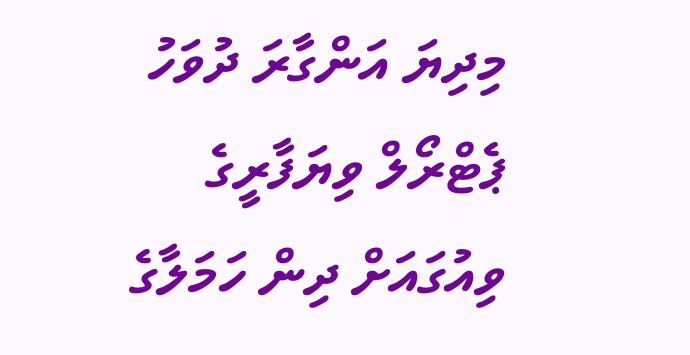މިދިޔަ އަންގާރަ ދުވަހު ޕެޓްރޯލް ވިޔަފާރީގެ ވިއުގައަށް ދިން ހަމަލާގެ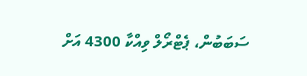ސަބަބުން، ޕެޓްރޯލް ވިއްކާ 4300 އަށް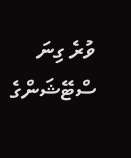ވުރެ ގިނަ ސްޓޭޝަންގެ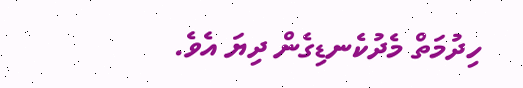ހިދުމަތް މެދުކެނޑިގެން ދިޔަ އެވެ.